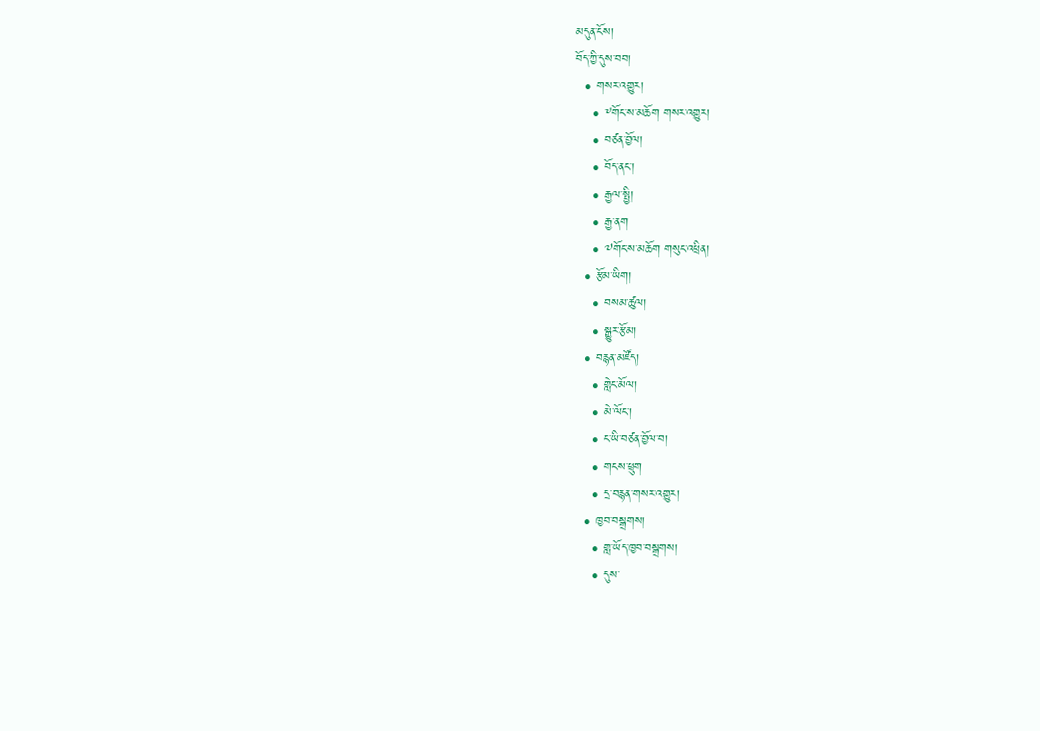མདུན་ངོས།
བོད་ཀྱི་དུས་བབ།
  • གསར་འགྱུར།
    • ༸གོང་ས་མཆོག གསར་འགྱུར།
    • བཙན་བྱོལ།
    • བོད་ནང་།
    • རྒྱལ་སྤྱི།
    • རྒྱ་ནག
    • ༧གོང་ས་མཆོག གསུང་འཕྲིན།
  • རྩོམ་ཡིག།
    • བསམ་ཚུལ།
    • སྒྱུར་རྩོམ།
  • བརྙན་མཛོད།
    • གླེང་མོལ།
    • མེ་ལོང་།
    • ང་ཡི་བཙན་བྱོལ་བ།
    • གངས་ཕྲུག
    • དྲ་བརྙན་གསར་འགྱུར།
  • ཁྱབ་བསྒྲགས།
    • གླ་ཡོད་ཁྱབ་བསྒྲགས།
    • དུས་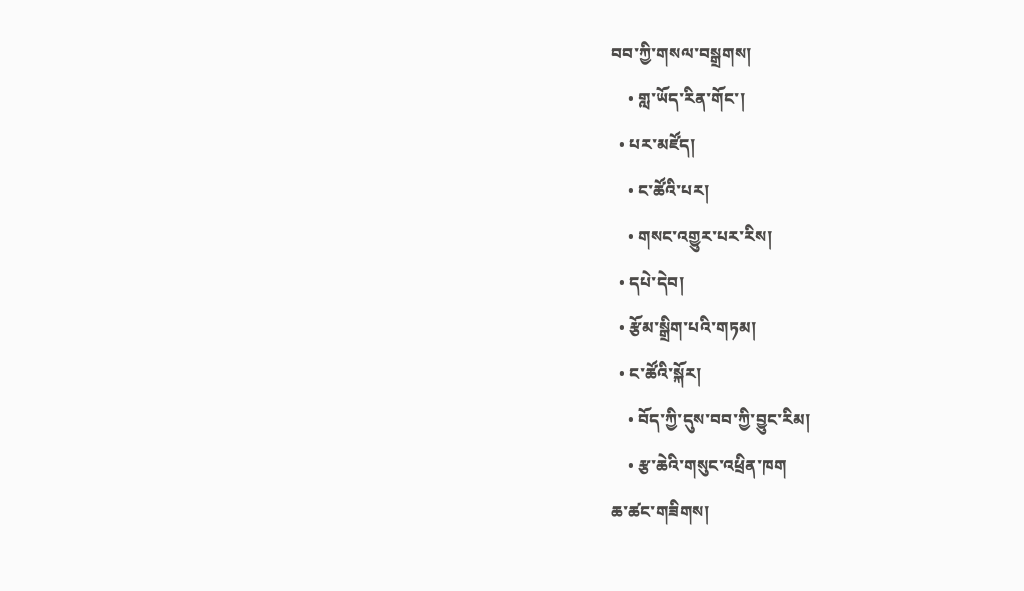བབ་ཀྱི་གསལ་བསྒྲགས།
    • གླ་ཡོད་རིན་གོང་།
  • པར་མཛོད།
    • ང་ཚོའི་པར།
    • གསང་འགྱུར་པར་རིས།
  • དཔེ་དེབ།
  • རྩོམ་སྒྲིག་པའི་གཏམ།
  • ང་ཚོའི་སྐོར།
    • བོད་ཀྱི་དུས་བབ་ཀྱི་བྱུང་རིམ།
    • རྩ་ཆེའི་གསུང་འཕྲིན་ཁག
ཆ་ཚང་གཟིགས།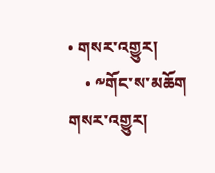• གསར་འགྱུར།
    • ༸གོང་ས་མཆོག གསར་འགྱུར།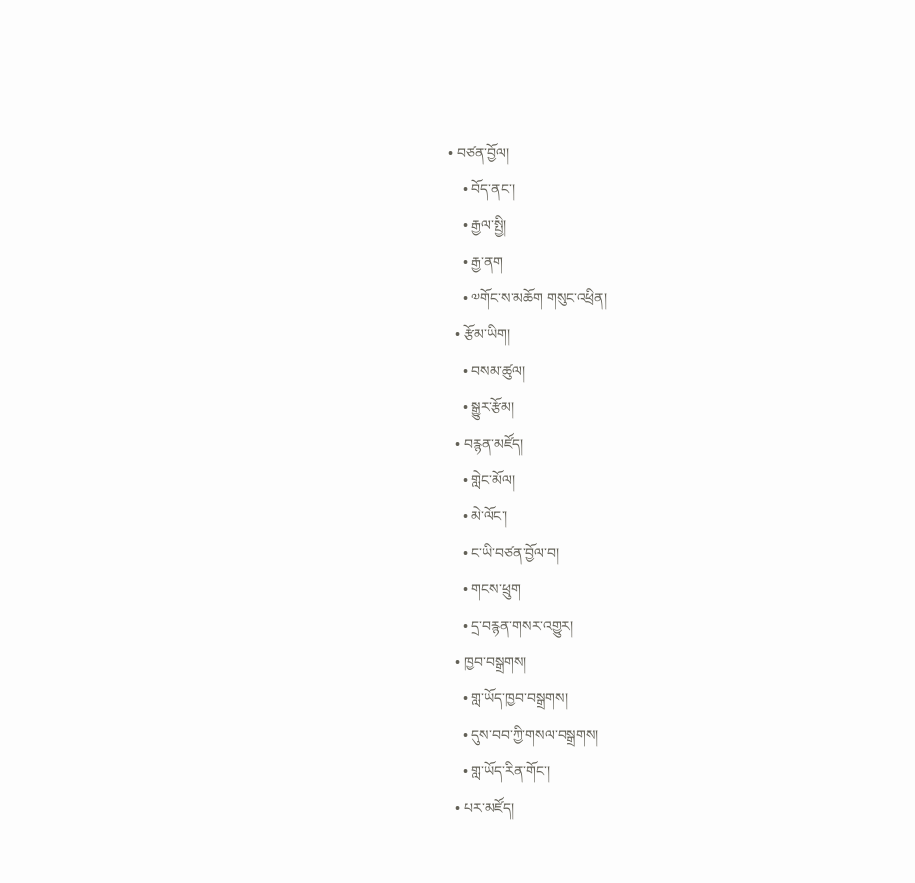• བཙན་བྱོལ།
    • བོད་ནང་།
    • རྒྱལ་སྤྱི།
    • རྒྱ་ནག
    • ༧གོང་ས་མཆོག གསུང་འཕྲིན།
  • རྩོམ་ཡིག།
    • བསམ་ཚུལ།
    • སྒྱུར་རྩོམ།
  • བརྙན་མཛོད།
    • གླེང་མོལ།
    • མེ་ལོང་།
    • ང་ཡི་བཙན་བྱོལ་བ།
    • གངས་ཕྲུག
    • དྲ་བརྙན་གསར་འགྱུར།
  • ཁྱབ་བསྒྲགས།
    • གླ་ཡོད་ཁྱབ་བསྒྲགས།
    • དུས་བབ་ཀྱི་གསལ་བསྒྲགས།
    • གླ་ཡོད་རིན་གོང་།
  • པར་མཛོད།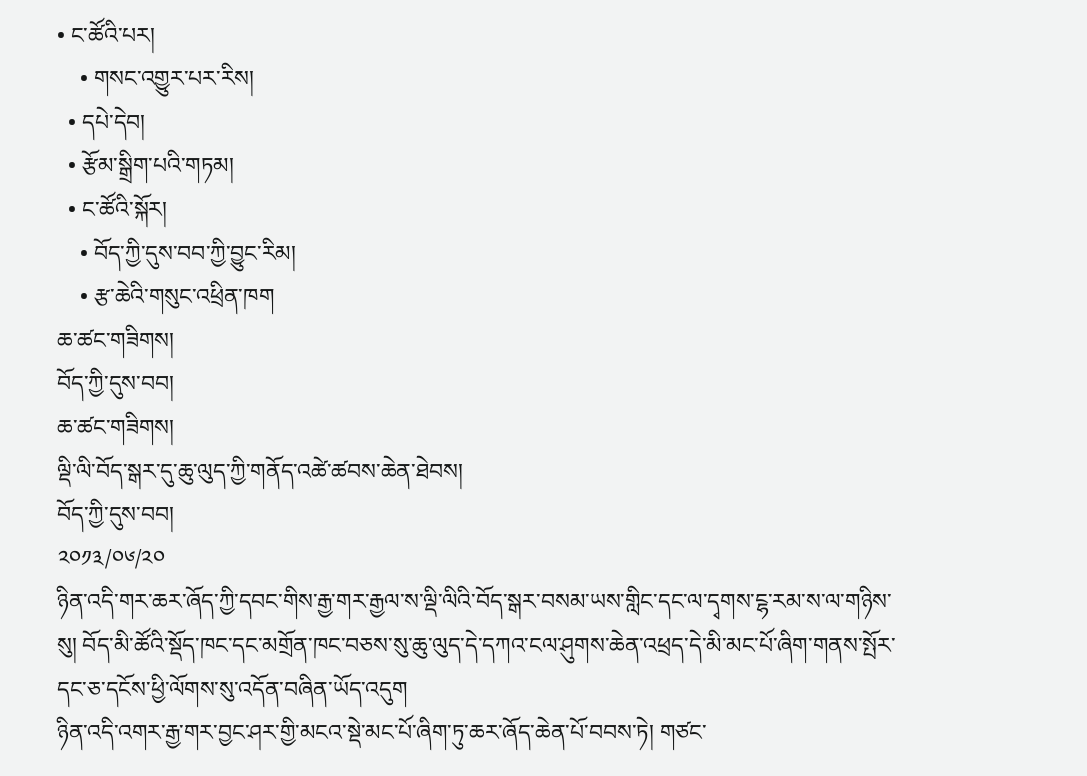• ང་ཚོའི་པར།
    • གསང་འགྱུར་པར་རིས།
  • དཔེ་དེབ།
  • རྩོམ་སྒྲིག་པའི་གཏམ།
  • ང་ཚོའི་སྐོར།
    • བོད་ཀྱི་དུས་བབ་ཀྱི་བྱུང་རིམ།
    • རྩ་ཆེའི་གསུང་འཕྲིན་ཁག
ཆ་ཚང་གཟིགས།
བོད་ཀྱི་དུས་བབ།
ཆ་ཚང་གཟིགས།
ལྡི་ལི་བོད་སྒར་དུ་ཆུ་ལུད་ཀྱི་གནོད་འཚེ་ཚབས་ཆེན་ཐེབས།
བོད་ཀྱི་དུས་བབ།
༢༠༡༣/༠༦/༢༠
ཉིན་འདི་གར་ཆར་ཞོད་ཀྱི་དབང་གིས་རྒྱ་གར་རྒྱལ་ས་ལྡི་ལིའི་བོད་སྒར་བསམ་ཡས་གླིང་དང་ལ་དྭགས་ངྷ་རམ་ས་ལ་གཉིས་སུ། བོད་མི་ཚོའི་སྡོད་ཁང་དང་མགྲོན་ཁང་བཅས་སུ་ཆུ་ལུད་དེ་དཀའ་ངལ་ཤུགས་ཆེན་འཕྲད་དེ་མི་མང་པོ་ཞིག་གནས་སྤོར་དང་ཅ་དངོས་ཕྱི་ལོགས་སུ་འདོན་བཞིན་ཡོད་འདུག
ཉིན་འདི་འགར་རྒྱ་གར་བྱང་ཤར་གྱི་མངའ་སྡེ་མང་པོ་ཞིག་ཏུ་ཆར་ཞོད་ཆེན་པོ་བབས་ཏེ། གཙང་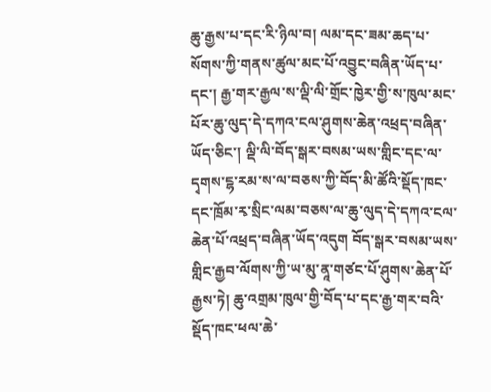ཆུ་རྒྱས་པ་དང་རི་ཉིལ་བ། ལམ་དང་ཟམ་ཆད་པ་སོགས་ཀྱི་གནས་ཚུལ་མང་པོ་འབྱུང་བཞིན་ཡོད་པ་དང་། རྒྱ་གར་རྒྱལ་ས་ལྡི་ལི་གྲོང་ཁྱེར་གྱི་ས་ཁུལ་མང་པོར་ཆུ་ལུད་དེ་དཀའ་ངལ་ཤུགས་ཆེན་འཕྲད་བཞིན་ཡོད་ཅིང་། ལྡི་ལི་བོད་སྒར་བསམ་ཡས་གླིང་དང་ལ་དྭགས་ངྷ་རམ་ས་ལ་བཅས་ཀྱི་བོད་མི་ཚོའི་སྡོད་ཁང་དང་ཁྲོམ་རྭ་སྲིང་ལམ་བཅས་ལ་ཆུ་ལུད་དེ་དཀའ་ངལ་ཆེན་པོ་འཕྲད་བཞིན་ཡོད་འདུག བོད་སྒར་བསམ་ཡས་གླིང་རྒྱབ་ལོགས་ཀྱི་ཡ་མུ་ནཱ་གཙང་པོ་ཤུགས་ཆེན་པོ་རྒྱས་ཏེ། ཆུ་འགྲམ་ཁུལ་གྱི་བོད་པ་དང་རྒྱ་གར་བའི་སྡོད་ཁང་ཕལ་ཆེ་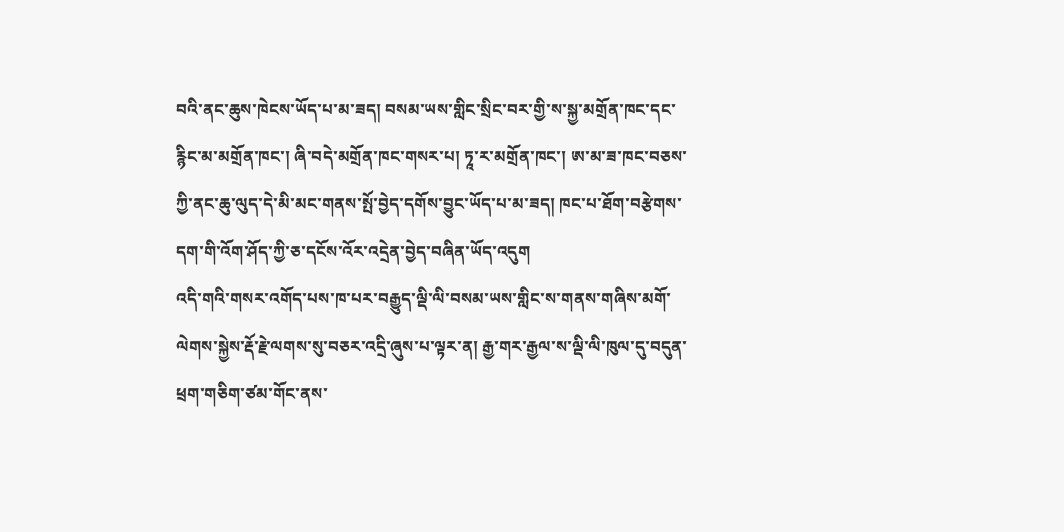བའི་ནང་ཆུས་ཁེངས་ཡོད་པ་མ་ཟད། བསམ་ཡས་གླིང་སྲིང་བར་གྱི་ས་སྐྱ་མགྲོན་ཁང་དང་རྙིང་མ་མགྲོན་ཁང་། ཞི་བདེ་མགྲོན་ཁང་གསར་པ། ཏཱ་ར་མགྲོན་ཁང་། ཨ་མ་ཟ་ཁང་བཅས་ཀྱི་ནང་ཆུ་ལུད་དེ་མི་མང་གནས་སྤོ་བྱེད་དགོས་བྱུང་ཡོད་པ་མ་ཟད། ཁང་པ་ཐོག་བརྩེགས་དག་གི་འོག་ཤོད་ཀྱི་ཅ་དངོས་འོར་འདྲེན་བྱེད་བཞིན་ཡོད་འདུག
འདི་གའི་གསར་འགོད་པས་ཁ་པར་བརྒྱུད་ལྡི་ལི་བསམ་ཡས་གླིང་ས་གནས་གཞིས་མགོ་ལེགས་སྐྱེས་རྡོ་རྗེ་ལགས་སུ་བཅར་འདྲི་ཞུས་པ་ལྟར་ན། རྒྱ་གར་རྒྱལ་ས་ལྡི་ལི་ཁུལ་དུ་བདུན་ཕྲག་གཅིག་ཙམ་གོང་ནས་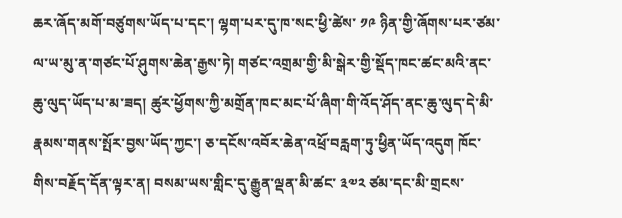ཆར་ཞོད་མགོ་བཙུགས་ཡོད་པ་དང་། ལྷག་པར་དུ་ཁ་སང་ཕྱི་ཚེས་ ༡༩ ཉིན་གྱི་ཞོགས་པར་ཙམ་ལ་ཡ་མུ་ན་གཙང་པོ་ཤུགས་ཆེན་རྒྱས་ཏེ། གཙང་འགྲམ་གྱི་མི་སྒེར་གྱི་སྡོད་ཁང་ཚང་མའི་ནང་ཆུ་ལུད་ཡོད་པ་མ་ཟད། ཚུར་ཕྱོགས་ཀྱི་མགྲོན་ཁང་མང་པོ་ཞིག་གི་འོད་ཤོད་ནང་ཆུ་ལུད་དེ་མི་རྣམས་གནས་སྤོར་བྱས་ཡོད་ཀྱང་། ཅ་དངོས་འབོར་ཆེན་འཕྲོ་བརླག་ཏུ་ཕྱིན་ཡོད་འདུག ཁོང་གིས་བརྗོད་དོན་ལྟར་ན། བསམ་ཡས་གླིང་དུ་རྒྱུན་ལྡན་མི་ཚང་ ༣༧༢ ཙམ་དང་མི་གྲངས་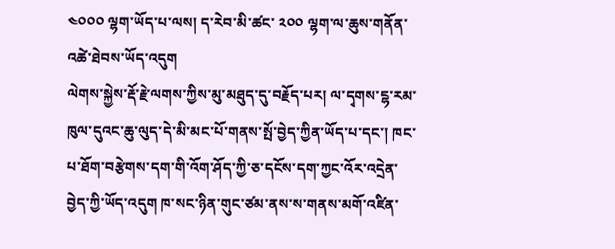༤༠༠༠ ལྷག་ཡོད་པ་ལས། ད་རེབ་མི་ཚང་ ༢༠༠ ལྷག་ལ་ཆུས་གནོན་འཚེ་ཐེབས་ཡོད་འདུག
ལེགས་སྐྱེས་རྡོ་རྗེ་ལགས་ཀྱིས་མུ་མཐུད་དུ་བརྗོད་པར། ལ་དྭགས་ངྷ་རམ་ཁུལ་དུའང་ཆུ་ལུད་དེ་མི་མང་པོ་གནས་སྤོ་བྱེད་ཀྱིན་ཡོད་པ་དང་། ཁང་པ་ཐོག་བརྩེགས་དག་གི་འོག་ཤོད་ཀྱི་ཅ་དངོས་དག་ཀྱང་འོར་འདྲེན་བྱེད་ཀྱི་ཡོད་འདུག ཁ་སང་ཉིན་གུང་ཙམ་ནས་ས་གནས་མགོ་འཛིན་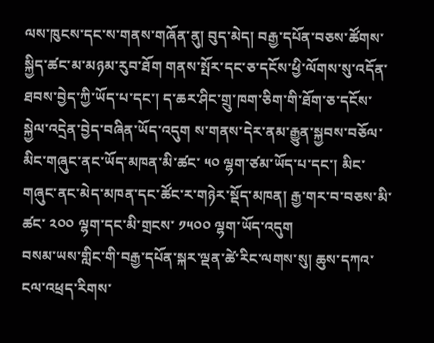ལས་ཁུངས་དང་ས་གནས་གཞོན་ནུ། བུད་མེད། བརྒྱ་དཔོན་བཅས་ཚོགས་སྐྱིད་ཚང་མ་མཉམ་རུབ་ཐོག གནས་སྤོར་དང་ཅ་དངོས་ཕྱི་ལོགས་སུ་འདོན་ཐབས་བྱེད་ཀྱི་ཡོད་པ་དང་། ད་ཆར་ཤིང་གྲུ་ཁག་ཅིག་གི་ཐོག་ཅ་དངོས་སྐྱེལ་འདྲེན་བྱེད་བཞིན་ཡོད་འདུག ས་གནས་དེར་ནམ་རྒྱུན་སྐྱབས་བཅོལ་མིང་གཞུང་ནང་ཡོད་མཁན་མི་ཚང་ ༥༠ ལྷག་ཙམ་ཡོད་པ་དང་། མིང་གཞུང་ནང་མེད་མཁན་དང་ཚོང་ར་གཉེར་སྡོད་མཁན། རྒྱ་གར་བ་བཅས་མི་ཚང་ ༢༠༠ ལྷག་དང་མི་གྲངས་ ༡༥༠༠ ལྷག་ཡོད་འདུག
བསམ་ཡས་གླིང་གི་བརྒྱ་དཔོན་སྐར་ལྡན་ཚེ་རིང་ལགས་སུ། ཆུས་དཀའ་ངལ་འཕྲད་རིགས་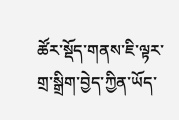ཚོར་སྡོད་གནས་ཇི་ལྟར་གྲ་སྒྲིག་བྱེད་ཀྱིན་ཡོད་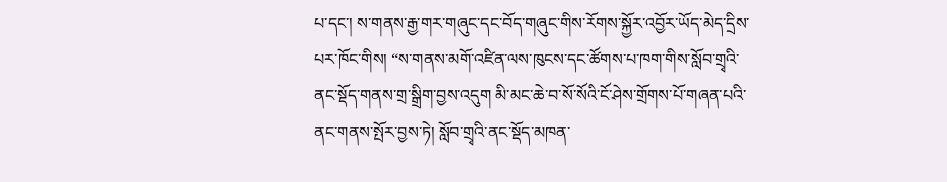པ་དང་། ས་གནས་རྒྱ་གར་གཞུང་དང་བོད་གཞུང་གིས་རོགས་སྐྱོར་འབྱོར་ཡོད་མེད་དྲིས་པར་ཁོང་གིས། “ས་གནས་མགོ་འཛིན་ལས་ཁུངས་དང་ཚོགས་པ་ཁག་གིས་སློབ་གྲྭའི་ནང་སྡོད་གནས་གྲ་སྒྲིག་བྱས་འདུག མི་མང་ཆེ་བ་སོ་སོའི་ངོ་ཤེས་གྲོགས་པོ་གཞན་པའི་ནང་གནས་སྤོར་བྱས་ཏེ། སློབ་གྲྭའི་ནང་སྡོད་མཁན་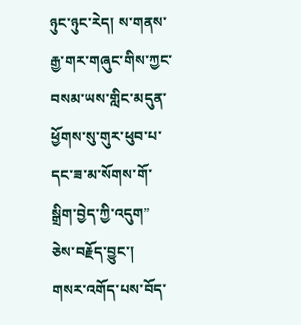ཉུང་ཉུང་རེད། ས་གནས་རྒྱ་གར་གཞུང་གིས་ཀྱང་བསམ་ཡས་གླིང་མདུན་ཕྱོགས་སུ་གུར་ཕུབ་པ་དང་ཟ་མ་སོགས་གོ་སྒྲིག་བྱེད་ཀྱི་འདུག” ཅེས་བརྗོད་བྱུང་།
གསར་འགོད་པས་བོད་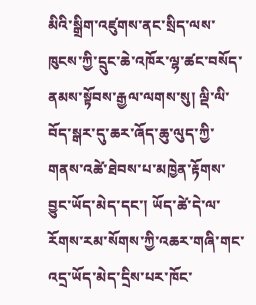མིའི་སྒྲིག་འཛུགས་ནང་སྲིད་ལས་ཁུངས་ཀྱི་དྲུང་ཆེ་འཁོར་ལྷ་ཚང་བསོད་ནམས་སྟོབས་རྒྱལ་ལགས་སུ། ལྡི་ལི་བོད་སྒར་དུ་ཆར་ཞོད་ཆུ་ལུད་ཀྱི་གནས་འཚེ་ཐེབས་པ་མཁྱེན་རྟོགས་བྱུང་ཡོད་མེད་དང་། ཡོད་ཚེ་དེ་ལ་རོགས་རམ་སོགས་ཀྱི་འཆར་གཞི་གང་འདྲ་ཡོད་མེད་དྲིས་པར་ཁོང་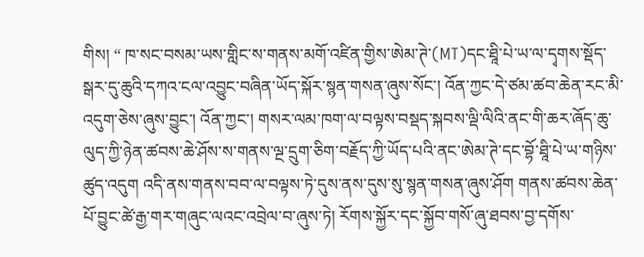གིས། “ ཁ་སང་བསམ་ཡས་གླིང་ས་གནས་མགོ་འཛིན་གྱིས་ཨེམ་ཊེ་(MT)དང་ཐཱི་པེ་ཡ་ལ་དྭགས་སྡོད་སྒར་དུ་ཆུའི་དཀའ་ངལ་འབྱུང་བཞིན་ཡོད་སྐོར་སྙན་གསན་ཞུས་སོང་། འོན་ཀྱང་དེ་ཙམ་ཚབ་ཆེན་རང་མི་འདུག་ཅེས་ཞུས་བྱུང་། འོན་ཀྱང་། གསར་ལམ་ཁག་ལ་བལྟས་བསྡད་སྐབས་ལྡི་ལིའི་ནང་གི་ཆར་ཞོད་ཆུ་ལུད་ཀྱི་ཉེན་ཚབས་ཆེ་ཤོས་ས་གནས་ལྔ་དྲུག་ཅིག་བརྗོད་ཀྱི་ཡོད་པའི་ནང་ཨེམ་ཊེ་དང་བྷོ་ཐཱི་པེ་ཡ་གཉིས་ཚུད་འདུག འདི་ནས་གནས་བབ་ལ་བལྟས་ཏེ་དུས་ནས་དུས་སུ་སྙན་གསན་ཞུས་ཤོག གནས་ཚབས་ཆེན་པོ་བྱུང་ཚེ་རྒྱ་གར་གཞུང་ལའང་འབྲེལ་བ་ཞུས་ཏེ། རོགས་སྐྱོར་དང་སྐྱོབ་གསོ་ཞུ་ཐབས་བྱ་དགོས་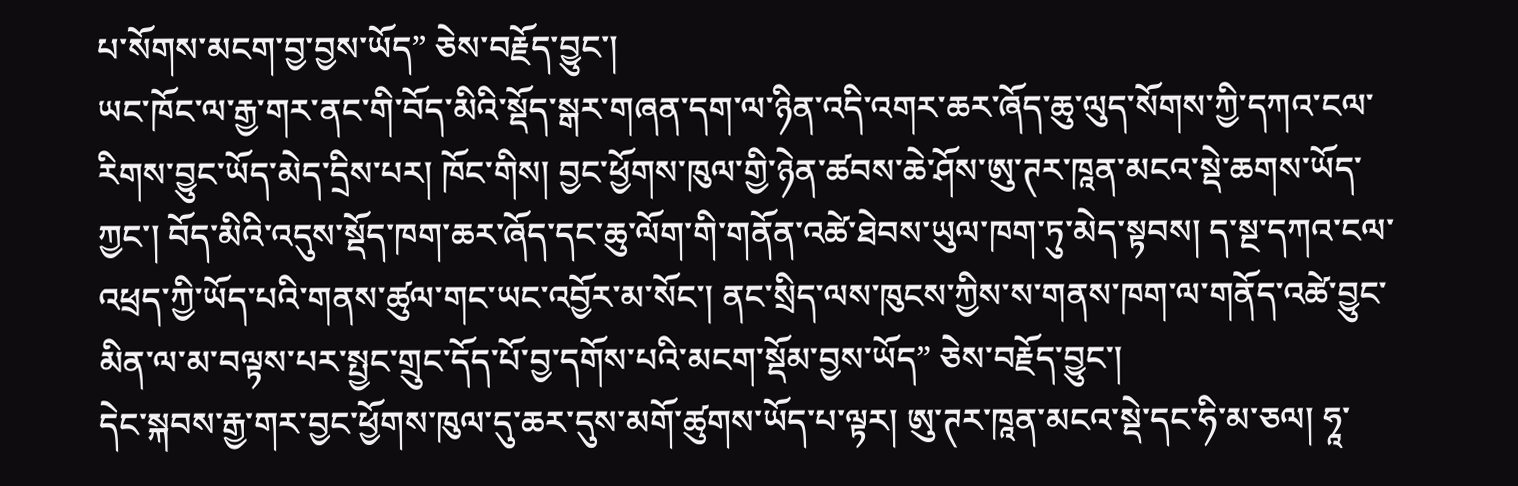པ་སོགས་མངག་བྱ་བྱས་ཡོད” ཅེས་བརྗོད་བྱུང་།
ཡང་ཁོང་ལ་རྒྱ་གར་ནང་གི་བོད་མིའི་སྡོད་སྒར་གཞན་དག་ལ་ཉིན་འདི་འགར་ཆར་ཞོད་ཆུ་ལུད་སོགས་ཀྱི་དཀའ་ངལ་རིགས་བྱུང་ཡོད་མེད་དྲིས་པར། ཁོང་གིས། བྱང་ཕྱོགས་ཁུལ་གྱི་ཉེན་ཚབས་ཆེ་ཤོས་ཨུ་ཊར་ཁཱན་མངའ་སྡེ་ཆགས་ཡོད་ཀྱང་། བོད་མིའི་འདུས་སྡོད་ཁག་ཆར་ཞོད་དང་ཆུ་ལོག་གི་གནོན་འཚེ་ཐེབས་ཡུལ་ཁག་ཏུ་མེད་སྟབས། ད་སྔ་དཀའ་ངལ་འཕྲད་ཀྱི་ཡོད་པའི་གནས་ཚུལ་གང་ཡང་འབྱོར་མ་སོང་། ནང་སྲིད་ལས་ཁུངས་ཀྱིས་ས་གནས་ཁག་ལ་གནོད་འཚེ་བྱུང་མིན་ལ་མ་བལྟས་པར་སྤྱང་གྲུང་དོད་པོ་བྱ་དགོས་པའི་མངག་སྡོམ་བྱས་ཡོད” ཅེས་བརྗོད་བྱུང་།
དེང་སྐབས་རྒྱ་གར་བྱང་ཕྱོགས་ཁུལ་དུ་ཆར་དུས་མགོ་ཚུགས་ཡོད་པ་ལྟར། ཨུ་ཊར་ཁཱན་མངའ་སྡེ་དང་ཧི་མ་ཅལ། ཧཱ་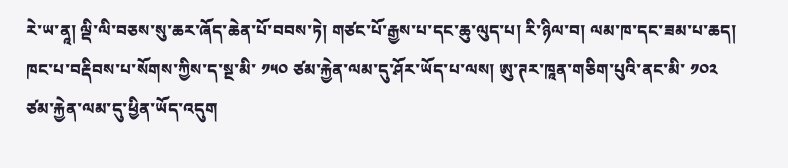རེ་ཡ་ནཱ། ལྡི་ལི་བཅས་སུ་ཆར་ཞོད་ཆེན་པོ་བབས་ཏེ། གཙང་པོ་རྒྱས་པ་དང་ཆུ་ལུད་པ། རི་ཉིལ་བ། ལམ་ཁ་དང་ཟམ་པ་ཆད། ཁང་པ་བརྡིབས་པ་སོགས་ཀྱིས་ད་སྔ་མི་ ༡༥༠ ཙམ་རྐྱེན་ལམ་དུ་ཤོར་ཡོད་པ་ལས། ཨུ་ཊར་ཁཱན་གཅིག་པུའི་ནང་མི་ ༡༠༢ ཙམ་རྐྱེན་ལམ་དུ་ཕྱིན་ཡོད་འདུག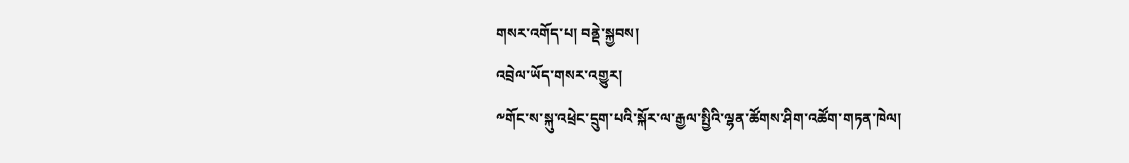གསར་འགོད་པ། བནྡེ་སྐྱབས།
འབྲེལ་ཡོད་གསར་འགྱུར།
༸གོང་ས་སྐུ་འཕྲེང་དྲུག་པའི་སྐོར་ལ་རྒྱལ་སྤྱིའི་ལྷན་ཚོགས་ཤིག་འཚོག་གཏན་ཁེལ།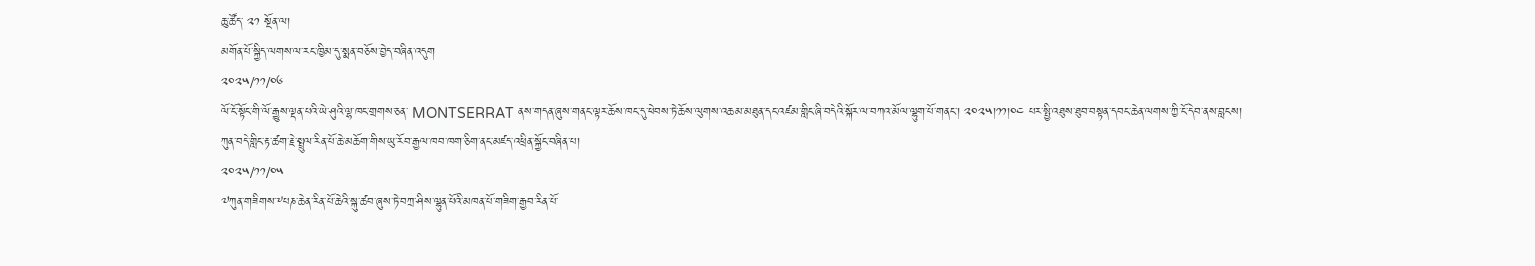ཆུ་ཚོད་ ༢༡ སྔོན་ལ།
མགོན་པོ་སྐྱིད་ལགས་ལ་རང་ཁྱིམ་དུ་སྨན་བཅོས་བྱེད་བཞིན་འདུག
༢༠༢༥/༡༡/༠༦
ལོ་ངོ་སྟོང་གི་ལོ་རྒྱུས་ལྡན་པའི་ཡེ་ཤུའི་ལྷ་ཁང་གྲགས་ཅན་ MONTSERRAT ནས་གདན་ཞུས་གནང་ལྟར་ཆོས་ཁང་དུ་ཕེབས་ཏེ་ཆོས་ལུགས་འཆམ་མཐུན་དང་འཛམ་གླིང་ཞི་བདེའི་སྐོར་ལ་བཀའ་མོལ་ལྷུག་པོ་གནང་། ༢༠༢༥།༡༡།༠༤ པར་སྤྱི་འཐུས་ཐུབ་བསྟན་དབང་ཆེན་ལགས་ཀྱི་ངོ་དེབ་ནས་བླངས།
ཀུན་བདེ་གླིང་རྟ་ཚག་རྗེ་སྤྲུལ་རིན་པོ་ཆེ་མཆོག་གིས་ཡུ་རོབ་རྒྱལ་ཁབ་ཁག་ཅིག་ནང་མཛད་འཕྲིན་སྐྱོང་བཞིན་པ།
༢༠༢༥/༡༡/༠༥
༧ཀུན་གཟིགས་༸པཎ་ཆེན་རིན་པོ་ཆེའི་སྐུ་ཚབ་ཞུས་ཏེ་བཀྲ་ཤིས་ལྷུན་པོའི་མཁན་པོ་གཟིག་རྒྱབ་རིན་པོ་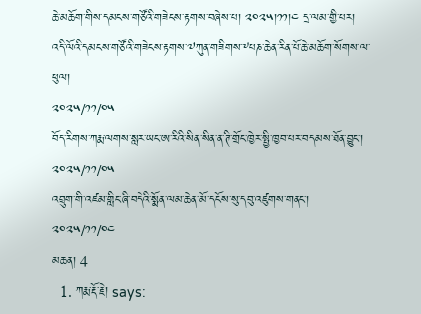ཆེ་མཆོག་གིས་དམངས་གཙོའི་གཟེངས་རྟགས་བཞེས་པ། ༢༠༢༥།༡༡།༤ དྲ་ལམ་གྱི་པར།
འདི་ལོའི་དམངས་གཙོའི་གཟེངས་རྟགས་༧ཀུན་གཟིགས་༸པཎ་ཆེན་རིན་པོ་ཆེ་མཆོག་སོགས་ལ་ཕུལ།
༢༠༢༥/༡༡/༠༥
བོད་རིགས་ཀརྨ་ལགས་སླར་ཡང་ཨ་རིའི་སིན་སིན་ན་ཊི་གྲོང་ཁྱེར་སྤྱི་ཁྱབ་པར་བདམས་ཐོན་བྱུང་།
༢༠༢༥/༡༡/༠༥
འབྲུག་གི་འཛམ་གླིང་ཞི་བདེའི་སྨོན་ལམ་ཆེན་མོ་དངོས་སུ་དབུ་འཛུགས་གནང་།
༢༠༢༥/༡༡/༠༤
མཆན། 4
  1. ཀརྨ་རྡོ་རྗེ། says: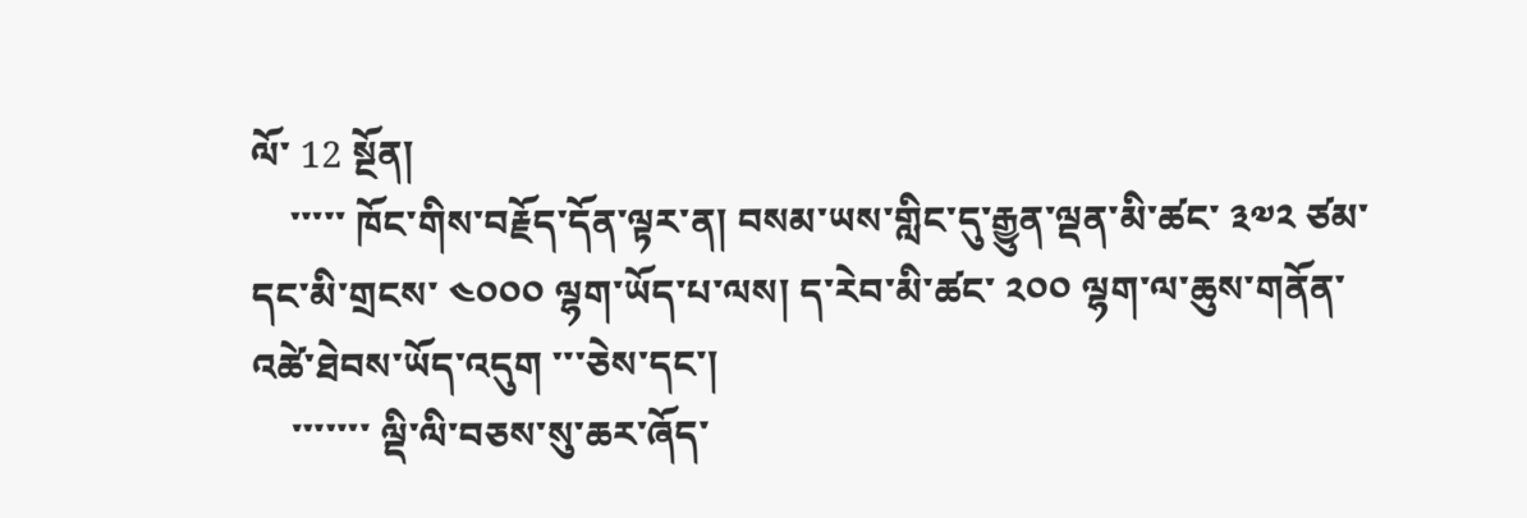ལོ་ 12 སྔོན།
    ་་་་་ ཁོང་གིས་བརྗོད་དོན་ལྟར་ན། བསམ་ཡས་གླིང་དུ་རྒྱུན་ལྡན་མི་ཚང་ ༣༧༢ ཙམ་དང་མི་གྲངས་ ༤༠༠༠ ལྷག་ཡོད་པ་ལས། ད་རེབ་མི་ཚང་ ༢༠༠ ལྷག་ལ་ཆུས་གནོན་འཚེ་ཐེབས་ཡོད་འདུག ་་་ཅེས་དང་།
    ་་་་་་་ ལྡི་ལི་བཅས་སུ་ཆར་ཞོད་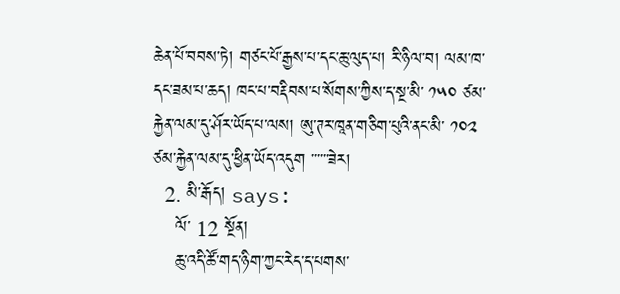ཆེན་པོ་བབས་ཏེ། གཙང་པོ་རྒྱས་པ་དང་ཆུ་ལུད་པ། རི་ཉིལ་བ། ལམ་ཁ་དང་ཟམ་པ་ཆད། ཁང་པ་བརྡིབས་པ་སོགས་ཀྱིས་ད་སྔ་མི་ ༡༥༠ ཙམ་རྐྱེན་ལམ་དུ་ཤོར་ཡོད་པ་ལས། ཨུ་ཊར་ཁཱན་གཅིག་པུའི་ནང་མི་ ༡༠༢ ཙམ་རྐྱེན་ལམ་དུ་ཕྱིན་ཡོད་འདུག ་་་་་་ཟེར།
  2. མི་རྒོད། says:
    ལོ་ 12 སྔོན།
    ཆུ་འདི་ཚོ་གད་ཉིག་ཀྱང་རེད་ད་པགས་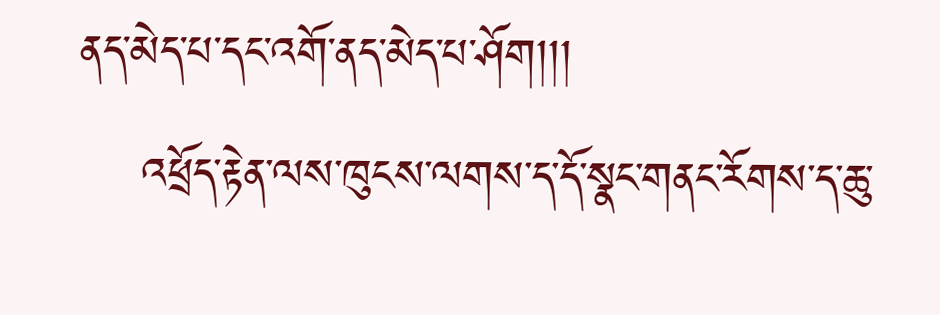ནད་མེད་པ་དང་འགོ་ནད་མེད་པ་ཤོག།།།
    འཕྲོད་རྟེན་ལས་ཁུངས་ལགས་ད་དོ་སྣང་གནང་རོགས་ད་ཆུ་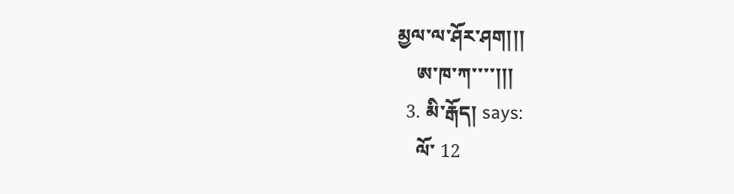མྱལ་ལ་ཤོར་ཤག།།།
    ཨ་ཁ་ཀ་་་་།།།
  3. མི་རྒོད། says:
    ལོ་ 12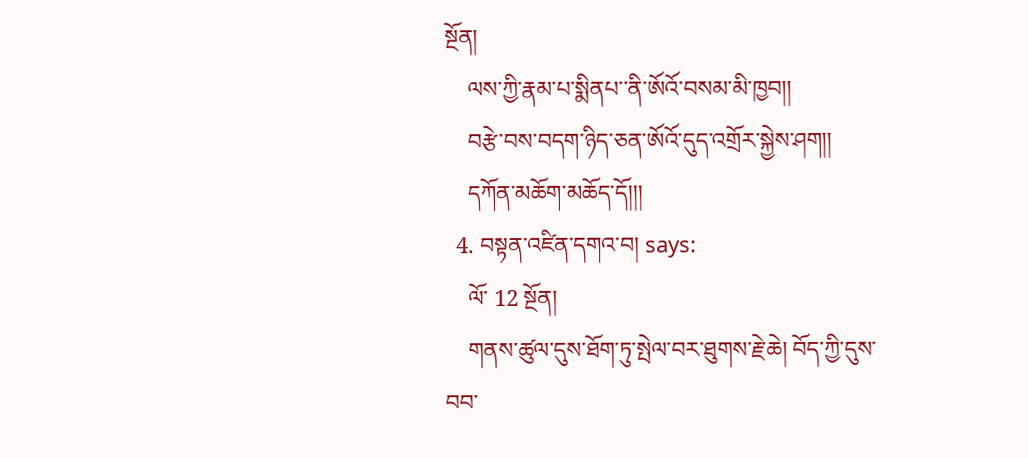སྔོན།
    ལས་ཀྱི་རྣམ་པ་སྨིནཔ་་ནི་ཨོའོ་བསམ་མི་ཁྱབ།།
    བརྩེ་བས་བདག་ཉིད་ཅན་ཨོའོ་དུད་འགྲོར་སྐྱེས་ཤག།།
    དཀོན་མཆོག་མཆོད་དོ།།།
  4. བསྟན་འཛིན་དགའ་བ། says:
    ལོ་ 12 སྔོན།
    གནས་ཚུལ་དུས་ཐོག་ཏུ་སྤེལ་བར་ཐུགས་རྗེ་ཆེ། བོད་ཀྱི་དུས་བབ་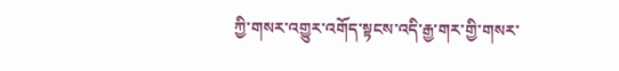ཀྱི་གསར་འགྱུར་འགོད་སྟངས་འདི་རྒྱ་གར་གྱི་གསར་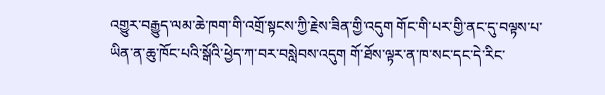འགྱུར་བརྒྱུད་ལམ་ཆེ་ཁག་གི་འགྲོ་སྟངས་ཀྱི་རྗེས་ཟིན་གྱི་འདུག གོང་གི་པར་གྱི་ནང་དུ་བལྟས་པ་ཡིན་ན་ཆུ་ཁོང་པའི་སྒོའི་ཕྱེད་ཀ་བར་བསླེབས་འདུག གོ་ཐོས་ལྟར་ན་ཁ་སང་དང་དེ་རིང་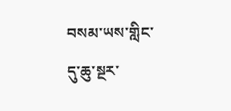བསམ་ཡས་གླིང་དུ་ཆུ་སྔར་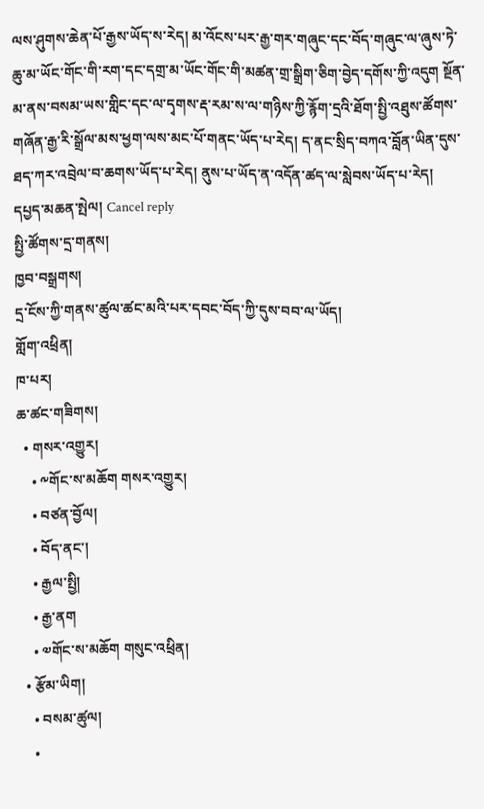ལས་ཤུགས་ཆེན་པོ་རྒྱས་ཡོད་ས་རེད། མ་འོངས་པར་རྒྱ་གར་གཞུང་དང་བོད་གཞུང་ལ་ཞུས་ཏེ་ཆུ་མ་ཡོང་གོང་གི་རག་དང་དགྲ་མ་ཡོང་གོང་གི་མཚན་གྲ་སྒྲིག་ཅིག་བྱེད་དགོས་ཀྱི་འདུག སྔོན་མ་ནས་བསམ་ཡས་གླིང་དང་ལ་དྭགས་རྡ་རམ་ས་ལ་གཉིས་ཀྱི་རྙོག་དྲའི་ཐོག་སྤྱི་འཐུས་ཚོགས་གཞོན་རྒྱ་རི་སྒྲོལ་མས་ཕྱག་ལས་མང་པོ་གནང་ཡོད་པ་རེད། ད་ནང་སྲིད་བཀའ་བློན་ཡིན་དུས་ཐད་ཀར་འབྲེལ་བ་ཆགས་ཡོད་པ་རེད། ནུས་པ་ཡོད་ན་འདོན་ཚད་ལ་སླེབས་ཡོད་པ་རེད།
དཔྱད་མཆན་སྤེལ། Cancel reply
སྤྱི་ཚོགས་དྲ་གནས།
ཁྱབ་བསྒྲགས།
དྲ་ངོས་ཀྱི་གནས་ཚུལ་ཚང་མའི་པར་དབང་བོད་ཀྱི་དུས་བབ་ལ་ཡོད།
གློག་འཕྲིན།
ཁ་པར།
ཆ་ཚང་གཟིགས།
  • གསར་འགྱུར།
    • ༸གོང་ས་མཆོག གསར་འགྱུར།
    • བཙན་བྱོལ།
    • བོད་ནང་།
    • རྒྱལ་སྤྱི།
    • རྒྱ་ནག
    • ༧གོང་ས་མཆོག གསུང་འཕྲིན།
  • རྩོམ་ཡིག།
    • བསམ་ཚུལ།
    •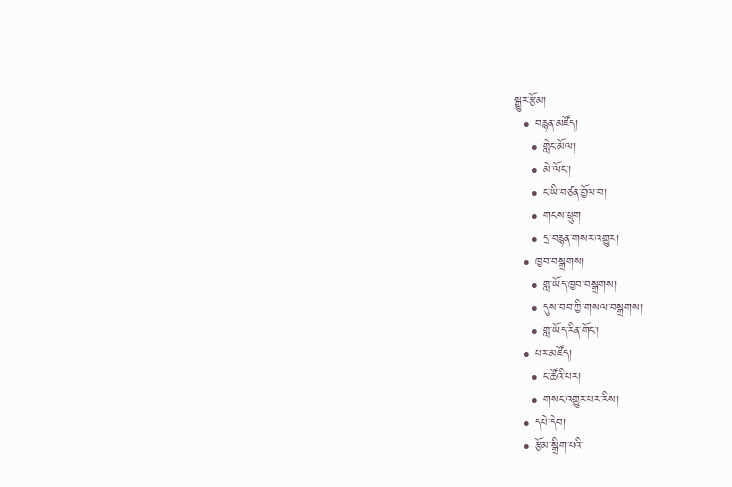སྒྱུར་རྩོམ།
  • བརྙན་མཛོད།
    • གླེང་མོལ།
    • མེ་ལོང་།
    • ང་ཡི་བཙན་བྱོལ་བ།
    • གངས་ཕྲུག
    • དྲ་བརྙན་གསར་འགྱུར།
  • ཁྱབ་བསྒྲགས།
    • གླ་ཡོད་ཁྱབ་བསྒྲགས།
    • དུས་བབ་ཀྱི་གསལ་བསྒྲགས།
    • གླ་ཡོད་རིན་གོང་།
  • པར་མཛོད།
    • ང་ཚོའི་པར།
    • གསང་འགྱུར་པར་རིས།
  • དཔེ་དེབ།
  • རྩོམ་སྒྲིག་པའི་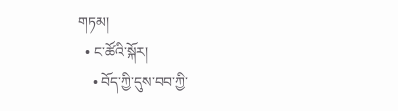གཏམ།
  • ང་ཚོའི་སྐོར།
    • བོད་ཀྱི་དུས་བབ་ཀྱི་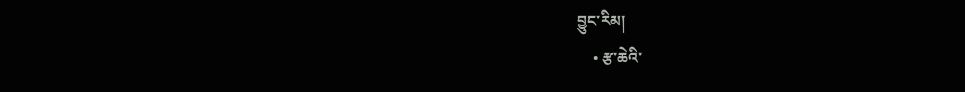བྱུང་རིམ།
    • རྩ་ཆེའི་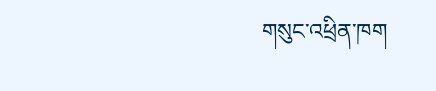གསུང་འཕྲིན་ཁག